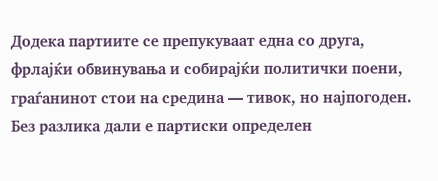Додека партиите се препукуваат една со друга, фрлајќи обвинувања и собирајќи политички поени, граѓанинот стои на средина — тивок, но најпогоден. Без разлика дали е партиски определен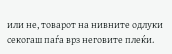или не, товарот на нивните одлуки секогаш паѓа врз неговите плеќи.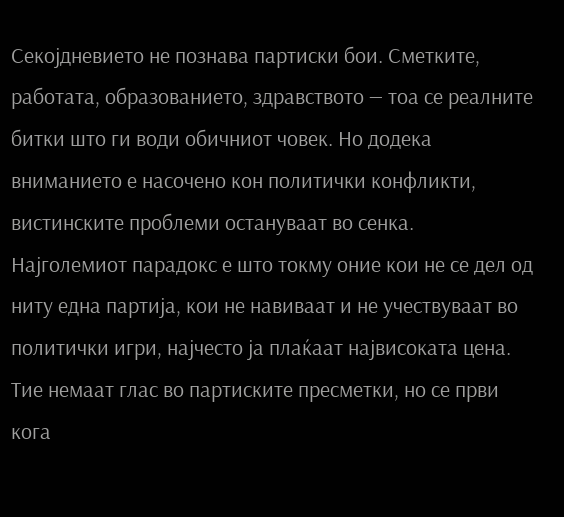Секојдневието не познава партиски бои. Сметките, работата, образованието, здравството — тоа се реалните битки што ги води обичниот човек. Но додека вниманието е насочено кон политички конфликти, вистинските проблеми остануваат во сенка.
Најголемиот парадокс е што токму оние кои не се дел од ниту една партија, кои не навиваат и не учествуваат во политички игри, најчесто ја плаќаат највисоката цена. Тие немаат глас во партиските пресметки, но се први кога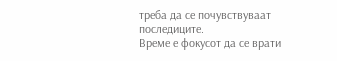треба да се почувствуваат последиците.
Време е фокусот да се врати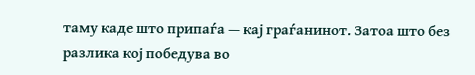таму каде што припаѓа — кај граѓанинот. Затоа што без разлика кој победува во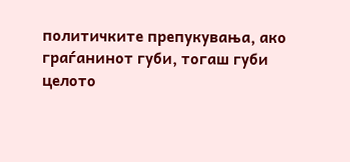политичките препукувања, ако граѓанинот губи, тогаш губи целото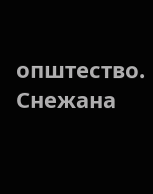општество.
Снежана